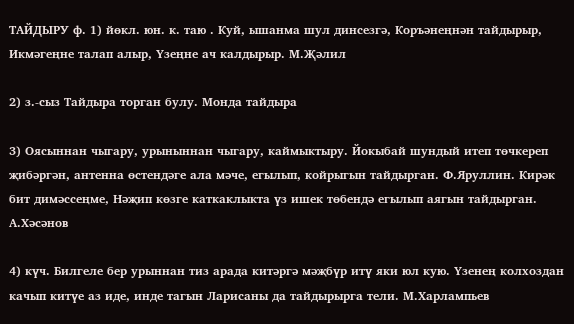ТАЙДЫРУ ф. 1) йөкл. юн. к. таю . Куй, ышанма шул динсезгә, Коръәнеңнән тайдырыр, Икмәгеңне талап алыр, Үзеңне ач калдырыр. М.Җәлил

2) з.-сыз Тайдыра торган булу. Монда тайдыра

3) Оясыннан чыгару, урыныннан чыгару, каймыктыру. Йокыбай шундый итеп төчкереп җибәргән, антенна өстендәге ала мәче, егылып, койрыгын тайдырган. Ф.Яруллин. Кирәк бит димәссеңме, Нәҗип көзге каткаклыкта үз ишек төбендә егылып аягын тайдырган. А.Хәсәнов

4) күч. Билгеле бер урыннан тиз арада китәргә мәҗбүр итү яки юл кую. Үзенең колхоздан качып китүе аз иде, инде тагын Ларисаны да тайдырырга тели. М.Харлампьев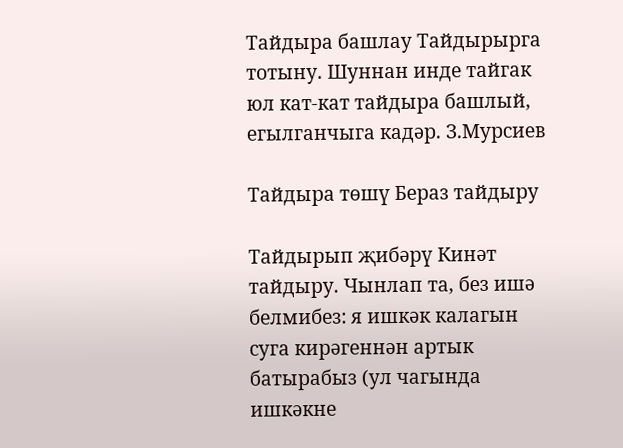Тайдыра башлау Тайдырырга тотыну. Шуннан инде тайгак юл кат-кат тайдыра башлый, егылганчыга кадәр. З.Мурсиев

Тайдыра төшү Бераз тайдыру

Тайдырып җибәрү Кинәт тайдыру. Чынлап та, без ишә белмибез: я ишкәк калагын суга кирәгеннән артык батырабыз (ул чагында ишкәкне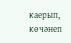каерып, көчәнеп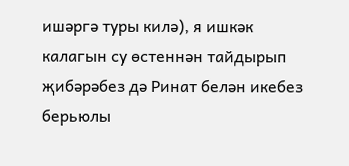ишәргә туры килә), я ишкәк калагын су өстеннән тайдырып җибәрәбез дә Ринат белән икебез берьюлы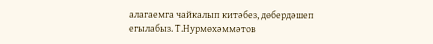алагаемга чайкалып китәбез, дөбердәшеп егылабыз. Т.Нурмөхәммәтов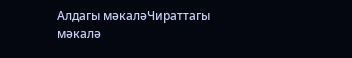Алдагы мәкаләЧираттагы мәкалә